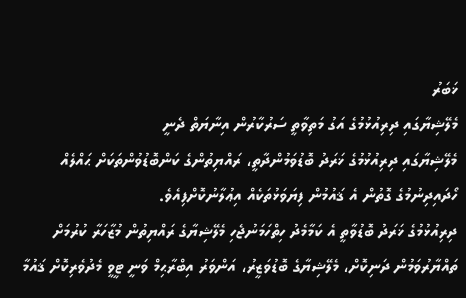ޚަބަރު
މެލޭޝިޔާގައި ދިރިއުޅުމުގެ އަގު މަތިވާތީ ސަރުކާރުން އިނާޔަތް ދެނީ
މެލޭޝިޔާގައި ދިރިއުޅުމުގެ ޚަރަދު ބޮޑުވަމުންދާތީ، ރައްޔިތުންގެ ކަންބޮޑުވުންތަކަށް ޙައްލެއް ހޯދައިދިނުމުގެ ގޮތުން އެ ޤައުމުން ފިޔަވަޅުތަކެއް އިޢުލާނުކޮށްފިއެވެ.
ދިރިއުޅުމުގެ ޚަރަދު ބޮޑުވާތީ އެ ކަމާމެދު ހިތްހަމަނުޖެހި މެލޭޝިޔާގެ ރައްޔިތުން މުޒާހަރާ ކުރުމަށް ތައްޔާރުވަމުން ދަނިކޮށް، މެލޭޝިޔާގެ ބޮޑުވަޒީރު، އަންވަރު އިބްރާޙިމް ވަނީ ޓީވީ މެދުވެރިކޮށް ޤައުމާ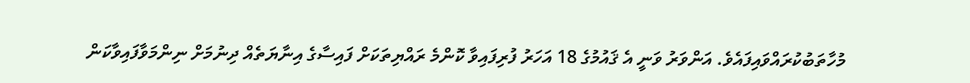މުހާތަބުކުރައްވައިފައެވެ. އަންވަރު ވަނީ އެ ޤައުމުގެ 18 އަހަރު ފުރިފައިވާ ކޮންމެ ރައްޔިތަކަށް ފައިސާގެ އިނާޔަތެއް ދިނުމަށް ނިންމަވާފައިވާކަން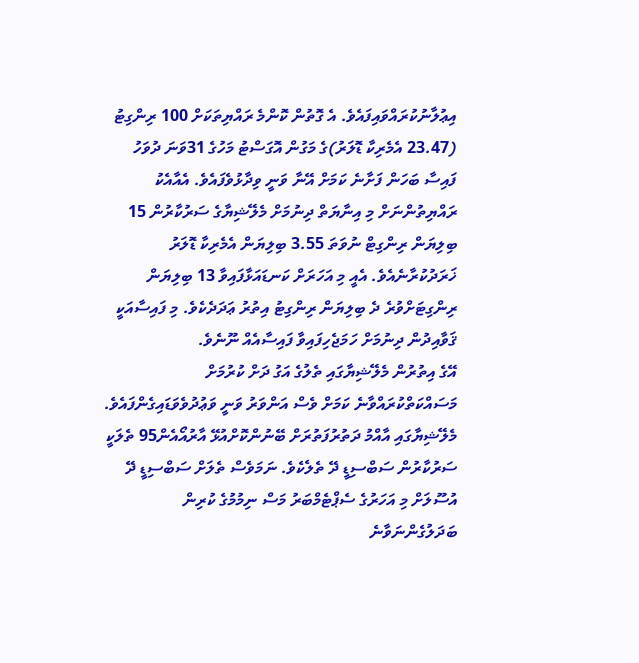އިޢުލާނުކުރައްވައިފައެވެ. އެ ގޮތުން ކޮންމެ ރައްޔިތަކަށް 100 ރިންގިޓު (23.47 އެމެރިކާ ޑޮލަރު)ގެ މަގުން އޮގަސްޓު މަހުގެ 31ވަނަ ދުވަހު ފައިސާ ބަހަން ފަށާނެ ކަމަށް އޭނާ ވަނީ ވިދާޅުވެފައެވެ. އެއާއެކު ރައްޔިތުންނަށް މި އިނާޔަތް ދިނުމަށް މެލޭޝިޔާގެ ސަރުކާރުން 15 ބިލިޔަން ރިންގިޓް ނުވަތަ 3.55 ބިލިޔަން އެމެރިކާ ޑޮލަރު ޚަރަދުކުރާނެއެވެ. އެއީ މި އަހަރަށް ކަނޑައަޅާފައިވާ 13 ބިލިޔަން ރިންގިޓަށްވުރެ ދެ ބިލިޔަން ރިންގިޓު އިތުރު ޢަދަދެކެވެ. މި ފައިސާއަކީ ޤަވާއިދުން ދިނުމަށް ހަމަޖެހިފައިވާ ފައިސާއެއް ނޫނެވެ.
އޭގެ އިތުރުން މެލޭޝިޔާގައި ތެލުގެ އަގު ދަށް ކުރުމަށް މަސައްކަތްކުރައްވާނެ ކަމަށް ވެސް އަންވަރު ވަނީ ވަޢުދުވެވަޑައިގެންފައެވެ. މެލޭޝިޔާގައި އާއްމު ދަތުރުފަތުރަށް ބޭނުންކޮށްއުޅޭ އާރުއޯއެން95 ތެލަކީ ސަރުކާރުން ސަބްސިޑީ ދޭ ތެލެކެވެ. ނަމަވެސް ތެލަށް ސަބްސިޑީ ދޭ އުސޫލަށް މި އަހަރުގެ ސެޕްޓެމްބަރު މަސް ނިމުމުގެ ކުރިން ބަދަލުގެންނަވާނެ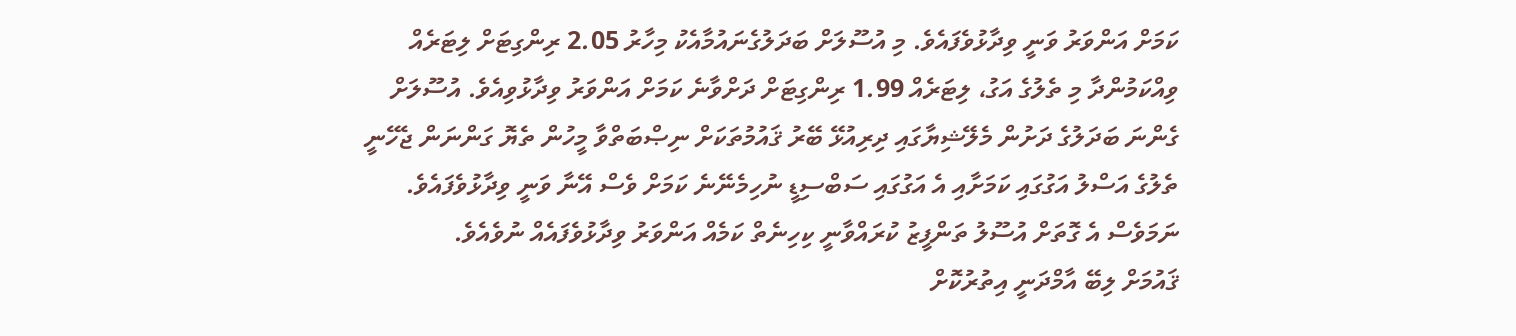ކަމަށް އަންވަރު ވަނީ ވިދާޅުވެފައެވެ. މި އުސޫލަށް ބަދަލުގެނައުމާއެކު މިހާރު 2.05 ރިންގިޓަށް ލިޓަރެއް ވިއްކަމުންދާ މި ތެލުގެ އަގު، ލިޓަރެއް 1.99 ރިންގިޓަށް ދަށްވާނެ ކަމަށް އަންވަރު ވިދާޅުވިއެވެ. އުސޫލަށް ގެންނަ ބަދަލުގެ ދަށުން މެލޭޝިޔާގައި ދިރިއުޅޭ ބޭރު ޤައުމުތަކަށް ނިޞްބަތްވާ މީހުން ތެޔޮ ގަންނަން ޖެހޭނީ ތެލުގެ އަސްލު އަގުގައި ކަމަށާއި އެ އަގުގައި ސަބްސިޑީ ނުހިމެނޭނެ ކަމަށް ވެސް އޭނާ ވަނީ ވިދާޅުވެފައެވެ. ނަމަވެސް އެ ގޮތަށް އުސޫލު ތަންފީޒު ކުރައްވާނީ ކިހިނެތް ކަމެއް އަންވަރު ވިދާޅުވެފައެއް ނުވެއެވެ.
ޤައުމަށް ލިބޭ އާމްދަނީ އިތުރުކޮށް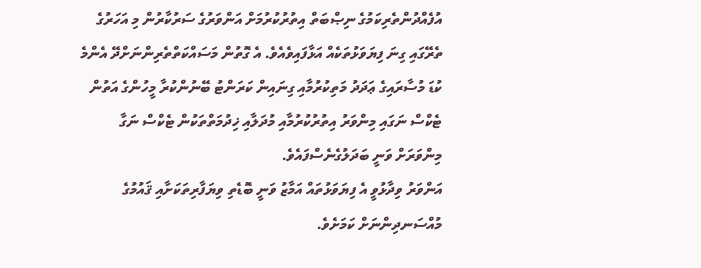އުފެއްދުންތެރިކަމުގެ ނިޞްބަތް އިތުރުކުރުމަށް އަންވަރުގެ ސަރުކާރުން މި އަހަރުގެ ތެރޭގައި ގިނަ ފިޔަވަޅުތަކެއް އަޅާފައިވެއެވެ. އެ ގޮތުން މަސައްކަތްތެރިންނަށްދޭ އެންމެ ކުޑަ މުސާރައިގެ ޢަދަދު މަތިކުރުމާއި ގިނައިން ކަރަންޓު ބޭނުންކުރާ މީހުންގެ އަތުން ޓެކްސް ނަގައި މިންވަރު އިތުރުކުރުމާއި މުދަލާއި ޚިދުމަތްތަކުން ޓެކްސް ނަގާ މިންވަރަށް ވަނީ ބަދަލުގެނެސްފައެވެ.
އަންވަރު ވިދާޅުވީ އެ ފިޔަވަޅުތައް އަމާޒު ވަނީ ބޮޑެތި ވިޔަފާރިތަކަށާއި ޤައުމުގެ މުއްސަނދިންނަށް ކަމަށެވެ.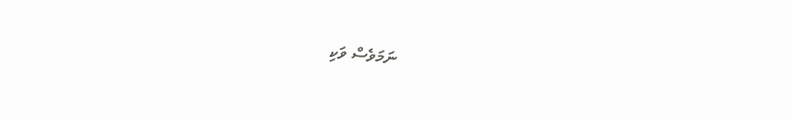ނަމަވެސް ވަކި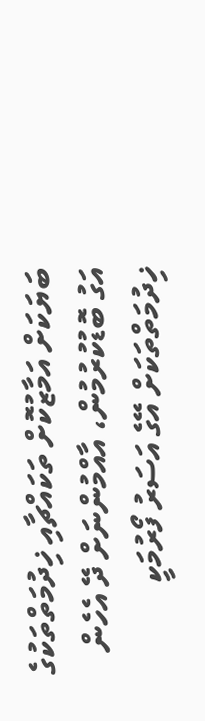ބަޔަކަށް އަމާޒުކޮށް ތަކައްޗާއި ޚިދުމަތްތަކުގެ އަގު ބޮޑުކުރުމުން، އާއްމުންނަށް ދޭ އެހެން ޚިދުމަތްތަކަށް އޭގެ އަސަރު ފޯރުމަކީ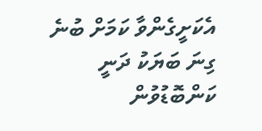އެކަށީގެންވާ ކަމަށް ބުނެ ގިނަ ބަޔަކު ދަނީ ކަންބޮޑުވުން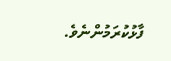ފާޅުކުރަމުންނެވެ.